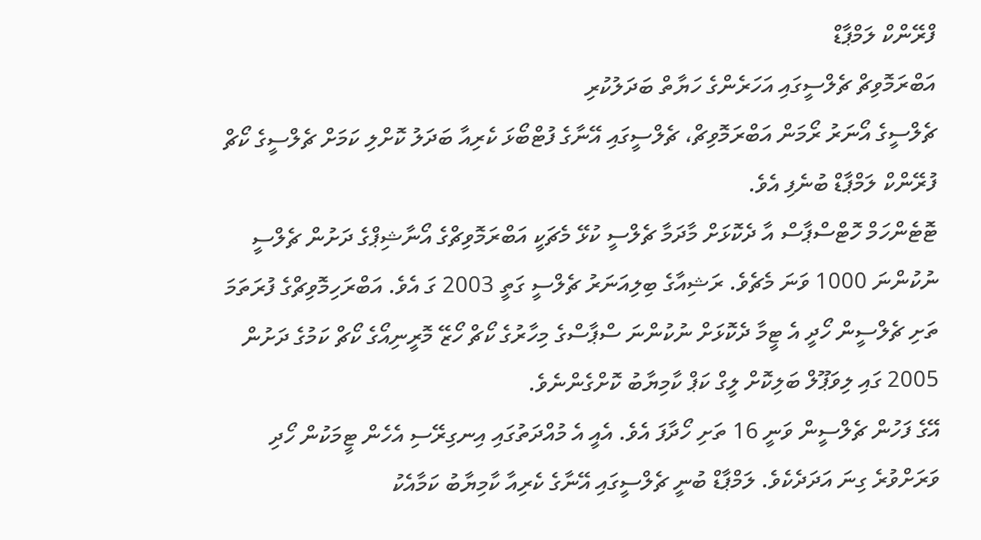ފްރޭންކް ލަމްޕާޑް
އަބްރަމޮވިޗް ޗެލްސީގައި އަހަރެންގެ ހަޔާތް ބަދަލުކުރި
ޗެލްސީގެ އޯނަރު ރޯމަން އަބްރަމޮވިޗް، ޗެލްސީގައި އޭނާގެ ފުޓްބޯޅަ ކެރިއާ ބަދަލު ކޮށްލި ކަމަށް ޗެލްސީގެ ކޯޗް ފުރޭންކް ލަމްޕާޑް ބުނެފި އެވެ.
ޓޮޓެންހަމް ހޮޓްސްޕާސް އާ ދެކޮޅަށް މާދަމާ ޗެލްސީ ކުޅޭ މެޗަކީ އަބްރަމޮވިޗްގެ އޯނާޝިޕްގެ ދަށުން ޗެލްސީ ނުކުންނަ 1000 ވަނަ މެޗެވެ. ރަޝިއާގެ ބިލިއަނަރު ޗެލްސީ ގަތީ 2003 ގަ އެވެ. އަބްރަހިމޮވިޗްގެ ފުރަތަމަ ތަށި ޗެލްސީން ހޯދީ އެ ޓީމާ ދެކޮޅަށް ނުކުންނަ ސްޕާސްގެ މިހާރުގެ ކޯޗް ހޯޒޭ މޮރީނިއޯގެ ކޯޗް ކަމުގެ ދަށުން 2005 ގައި ލިވަޕޫލް ބަލިކޮށް ލީގް ކަޕް ކާމިޔާބު ކޮށްގެންނެވެ.
އޭގެ ފަހުން ޗެލްސީން ވަނީ 16 ތަށި ހޯދާފަ އެވެ. އެއީ އެ މުއްދަތުގައި އިނގިރޭސި އެހެން ޓީމަކުން ހޯދި ވަރަށްވުރެ ގިނަ އަދަދެކެވެ. ލަމްޕާޑް ބުނީ ޗެލްސީގައި އޭނާގެ ކެރިއާ ކާމިޔާބު ކަމާއެކު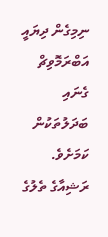ނިމިގެން ދިޔައީ އަބްރަމޮވިޗް ގެނައި ބަދަލުތަކުން ކަމަށެވެ. ރަޝިއާގެ ތެލުގެ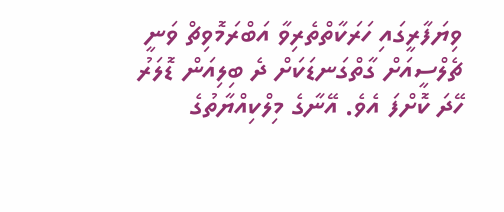ވިޔަފާރީގައި ހަރަކާތްތެރިވާ އަބްރަމޮވިޗް ވަނީ ޗެލްސީއަށް ގާތްގަނޑަކަށް ދެ ބިލިއަން ޑޮލަރު ހޭދަ ކޮށްފަ އެވެ. އޭނާގެ މިލްކިއްޔާތުގެ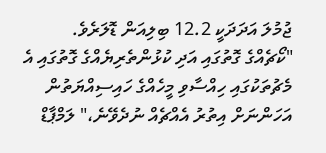ޖުމުލަ އަދަދަކީ 12.2 ބިލިއަން ޑޮލަރެވެ.
"ކޯޗެއްގެ ގޮތުގައި އަދި ކުޅުންތެރިޔެއްގެ ގޮތުގައި އެ މެޗުތަކުގައި ހިއްސާވި މީހެއްގެ ހައިސިއްޔަތުން އަހަންނަށް އިތުރު އެއްޗެއް ނުދެވޭނެ،" ލަމްޕާޑް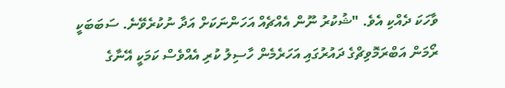ވާހަކަ ދެއްކި އެވެ. "ޝުކުރު ނޫން އެއްޗެއް އަހަންނަކަށް އަދާ ނުކުރެވޭނެ. ސަބަބަކީ ރޯމަން އަބްރަމޮވިޗްގެ ދައުރުގައި އަހަރެމެން ހާސިލު ކުރި އެއްވެސް ކަމަކީ އޭނާގެ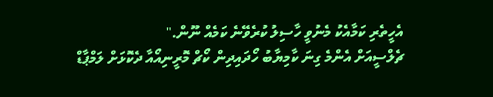އެހީތެރި ކަމާއެކު މެނުވީ ހާސިލު ކުރެވޭނެ ކަމެއް ނޫން."
ޗެލްސީއަށް އެންމެ ގިނަ ކާމިޔާބު ހޯދައިދިން ކޯޗް މޮރީނިއޯއާ ދެކޮޅަށް ލަމްޕާޑް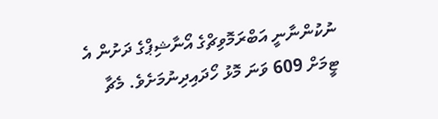ނުކުންނާނީ އަބްރަމޮވިޗްގެ އޯނާޝިޕްގެ ދަށުން އެ ޓީމަށް 609 ވަނަ މޮޅު ހޯދައިދިނުމަށެވެ. މެޗާ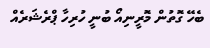ބެހޭ ގޮތުން މޮރީނިއޯ ބުނީ ހުރިހާ ޕްރެޝަރެއް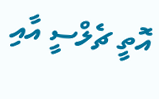އޮތީ ޗެލްސީ އާއި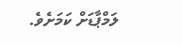ލަމްޕާޑަށް ކަމަށެވެ.